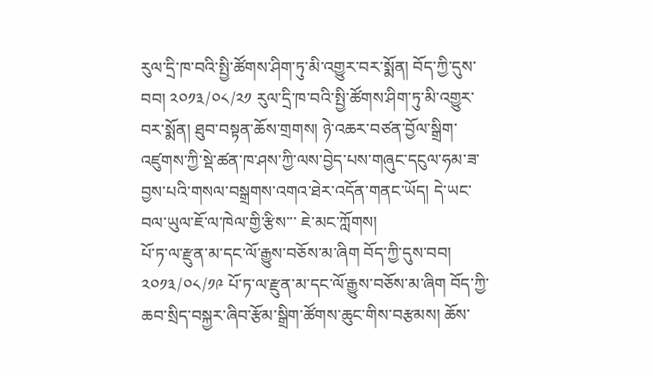རུལ་དྲི་ཁ་བའི་སྤྱི་ཚོགས་ཤིག་ཏུ་མི་འགྱུར་བར་སྨོན། བོད་ཀྱི་དུས་བབ། ༢༠༡༣/༠༨/༢༡ རུལ་དྲི་ཁ་བའི་སྤྱི་ཚོགས་ཤིག་ཏུ་མི་འགྱུར་བར་སྨོན། ཐུབ་བསྟན་ཆོས་གྲགས། ཉེ་འཆར་བཙན་བྱོལ་སྒྲིག་འཛུགས་ཀྱི་སྡེ་ཚན་ཁ་ཤས་ཀྱི་ལས་བྱེད་པས་གཞུང་དངུལ་ཧམ་ཟ་བྱས་པའི་གསལ་བསྒྲགས་འགའ་ཐེར་འདོན་གནང་ཡོད། དེ་ཡང་བལ་ཡུལ་ཇོ་ལ་ཁེལ་གྱི་རྩིས་་་ ཇེ་མང་ཀློགས།
པོ་ཏ་ལ་རྫུན་མ་དང་ལོ་རྒྱུས་བཅོས་མ་ཞིག བོད་ཀྱི་དུས་བབ། ༢༠༡༣/༠༨/༡༩ པོ་ཏ་ལ་རྫུན་མ་དང་ལོ་རྒྱུས་བཅོས་མ་ཞིག བོད་ཀྱི་ཆབ་སྲིད་བསྐྱར་ཞིབ་རྩོམ་སྒྲིག་ཚོགས་ཆུང་གིས་བརྩམས། ཆོས་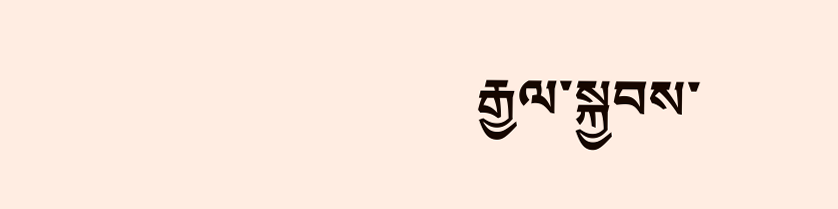རྒྱལ་སྐྱབས་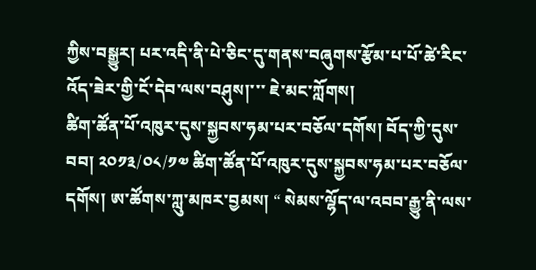ཀྱིས་བསྒྱུར། པར་འདི་ནི་པེ་ཅིང་དུ་གནས་བཞུགས་རྩོམ་པ་པོ་ཚེ་རིང་འོད་ཟེར་གྱི་ངོ་དེབ་ལས་བཤུས།་་་ ཇེ་མང་ཀློགས།
ཚིག་ཚོན་པོ་འཁུར་དུས་སྐྱབས་ཧམ་པར་བཅོལ་དགོས། བོད་ཀྱི་དུས་བབ། ༢༠༡༣/༠༨/༡༧ ཚིག་ཚོན་པོ་འཁུར་དུས་སྐྱབས་ཧམ་པར་བཅོལ་དགོས། ཨ་ཚོགས་ཀླུ་མཁར་བྱམས། “ སེམས་ལྷོད་ལ་འབབ་རྒྱུ་ནི་ལས་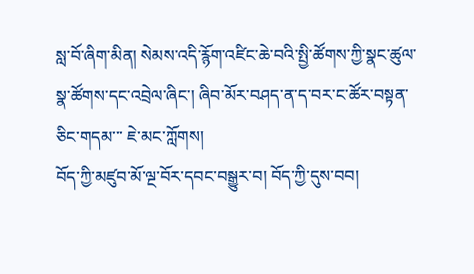སླ་བོ་ཞིག་མིན། སེམས་འདི་རྙོག་འཛིང་ཆེ་བའི་སྤྱི་ཚོགས་ཀྱི་སྣང་ཚུལ་སྣ་ཚོགས་དང་འབྲེལ་ཞིང་། ཞིབ་མོར་བཤད་ན་ད་བར་ང་ཚོར་བསྟན་ཅིང་གདམ་་་ ཇེ་མང་ཀློགས།
བོད་ཀྱི་མཛུབ་མོ་ལྔ་བོར་དབང་བསྒྱུར་བ། བོད་ཀྱི་དུས་བབ།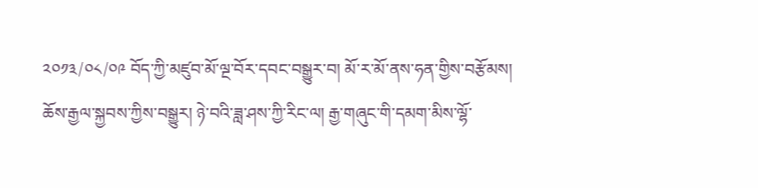༢༠༡༣/༠༨/༠༩ བོད་ཀྱི་མཛུབ་མོ་ལྔ་བོར་དབང་བསྒྱུར་བ། མོ་ར་མོ་ནས་ཧན་གྱིས་བརྩོམས། ཆོས་རྒྱལ་སྐྱབས་ཀྱིས་བསྒྱུར། ཉེ་བའི་ཟླ་ཤས་ཀྱི་རིང་ལ། རྒྱ་གཞུང་གི་དམག་མིས་ལྷོ་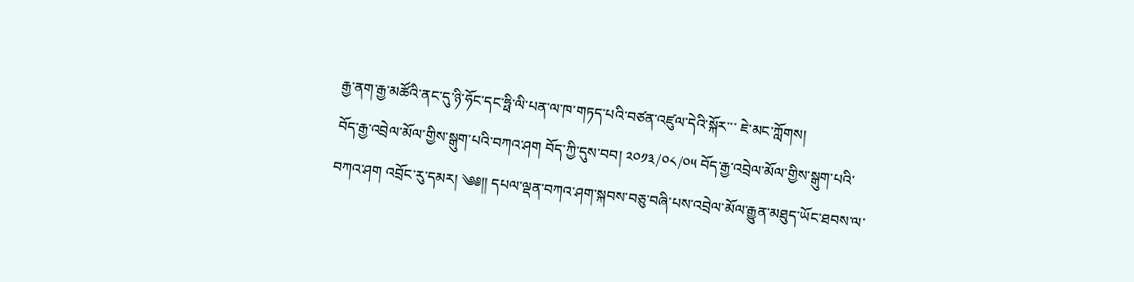རྒྱ་ནག་རྒྱ་མཚོའི་ནང་དུ་ཉི་ཧོང་དང་ཧྥི་ལི་པན་ལ་ཁ་གཏད་པའི་བཙན་འཛུལ་དེའི་སྐོར་་་ ཇེ་མང་ཀློགས།
བོད་རྒྱ་འབྲེལ་མོལ་གྱིས་སྒུག་པའི་བཀའ་ཤག བོད་ཀྱི་དུས་བབ། ༢༠༡༣/༠༨/༠༥ བོད་རྒྱ་འབྲེལ་མོལ་གྱིས་སྒུག་པའི་བཀའ་ཤག འབྲོང་རུ་དམར། ༄༅།། དཔལ་ལྡན་བཀའ་ཤག་སྐབས་བཅུ་བཞི་པས་འབྲེལ་མོལ་རྒྱུན་མཐུད་ཡོང་ཐབས་ལ་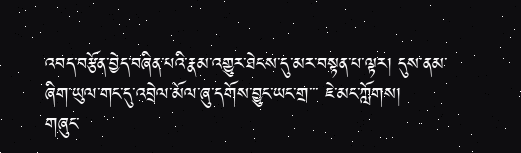འབད་བརྩོན་བྱེད་བཞིན་པའི་རྣམ་འགྱུར་ཐེངས་དུ་མར་བསྟན་པ་ལྟར། དུས་ནམ་ཞིག་ཡུལ་གང་དུ་འབྲེལ་མོལ་ཞུ་དགོས་བྱུང་ཡང་གྲ་་་ ཇེ་མང་ཀློགས།
གཞུང་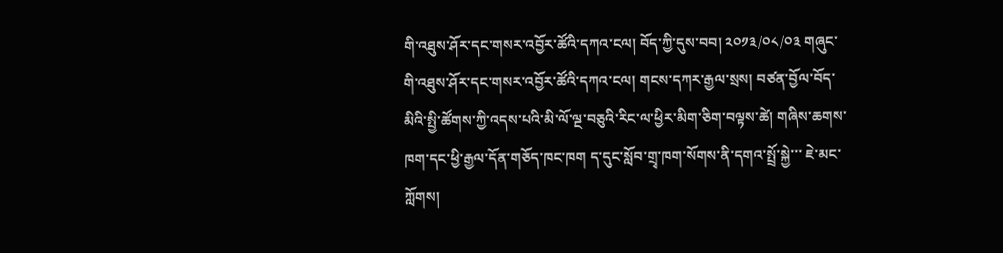གི་འཐུས་ཤོར་དང་གསར་འབྱོར་ཚོའི་དཀའ་ངལ། བོད་ཀྱི་དུས་བབ། ༢༠༡༣/༠༨/༠༣ གཞུང་གི་འཐུས་ཤོར་དང་གསར་འབྱོར་ཚོའི་དཀའ་ངལ། གངས་དཀར་རྒྱལ་སྲས། བཙན་བྱོལ་བོད་མིའི་སྤྱི་ཚོགས་ཀྱི་འདས་པའི་མི་ལོ་ལྔ་བཅུའི་རིང་ལ་ཕྱིར་མིག་ཅིག་བལྟས་ཚེ། གཞིས་ཆགས་ཁག་དང་ཕྱི་རྒྱལ་དོན་གཅོད་ཁང་ཁག ད་དུང་སློབ་གྲྭ་ཁག་སོགས་ནི་དགའ་སྤྲོ་སྐྱེ་་་ ཇེ་མང་ཀློགས།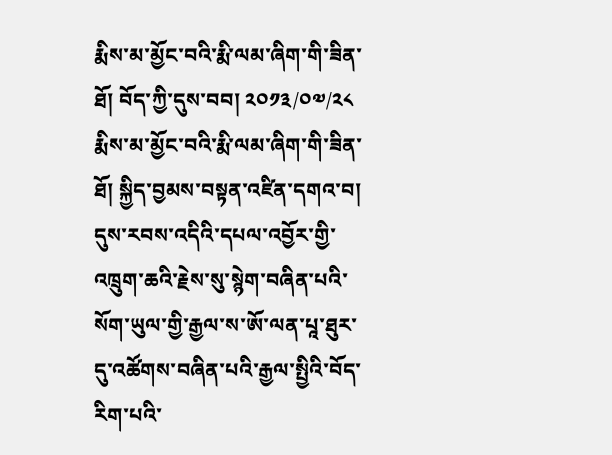རྨིས་མ་མྱོང་བའི་རྨི་ལམ་ཞིག་གི་ཟིན་ཐོ། བོད་ཀྱི་དུས་བབ། ༢༠༡༣/༠༧/༢༨ རྨིས་མ་མྱོང་བའི་རྨི་ལམ་ཞིག་གི་ཟིན་ཐོ། སྐྱིད་བྱམས་བསྟན་འཛིན་དགའ་བ། དུས་རབས་འདིའི་དཔལ་འབྱོར་གྱི་འཁྲུག་ཆའི་རྗེས་སུ་སྙེག་བཞིན་པའི་སོག་ཡུལ་གྱི་རྒྱལ་ས་ཨོ་ལན་པཱ་ཐུར་དུ་འཚོགས་བཞིན་པའི་རྒྱལ་སྤྱིའི་བོད་རིག་པའི་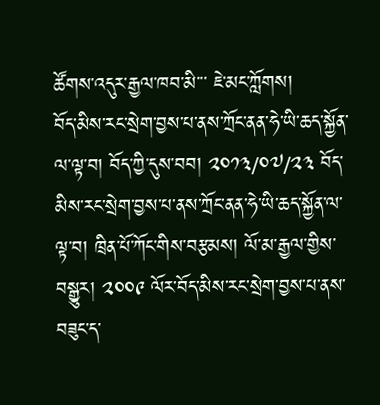ཚོགས་འདུར་རྒྱལ་ཁབ་མི་་་ ཇེ་མང་ཀློགས།
བོད་མིས་རང་སྲེག་བྱས་པ་ནས་ཀྲོང་ནན་ཧེ་ཡི་ཆད་སྐྱོན་ལ་ལྟ་བ། བོད་ཀྱི་དུས་བབ། ༢༠༡༣/༠༧/༢༣ བོད་མིས་རང་སྲེག་བྱས་པ་ནས་ཀྲོང་ནན་ཧེ་ཡི་ཆད་སྐྱོན་ལ་ལྟ་བ། ཁྲིན་པོ་ཀོང་གིས་བརྩམས། ལོ་མ་རྒྱལ་གྱིས་བསྒྱུར། ༢༠༠༩ ལོར་བོད་མིས་རང་སྲེག་བྱས་པ་ནས་བཟུང་ད་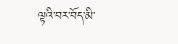ལྟའི་བར་བོད་མི་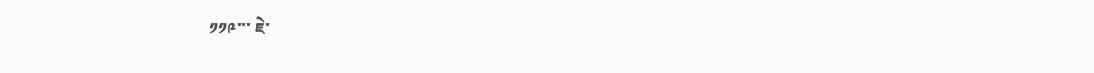༡༡༩་་་ ཇེ་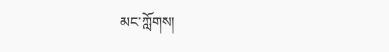མང་ཀློགས།